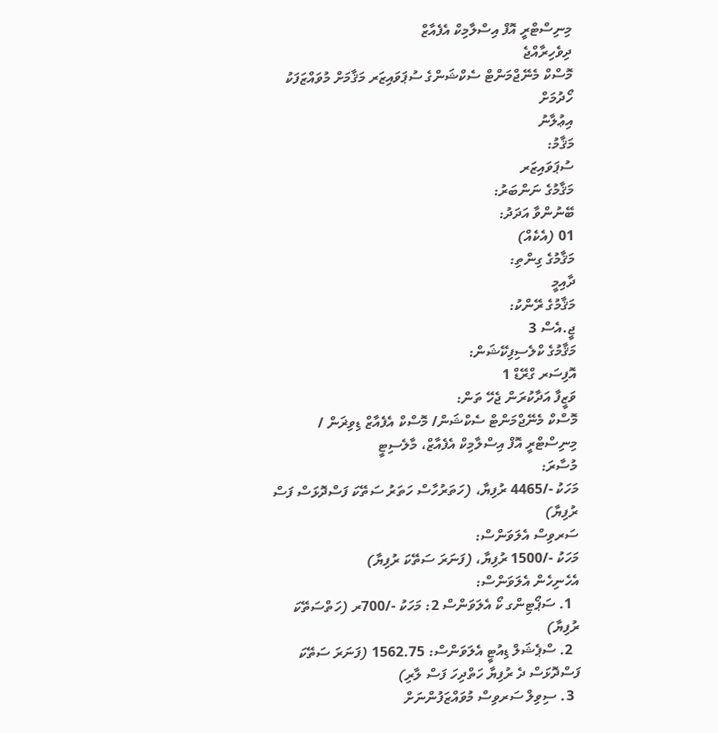މިނިސްޓްރީ އޮފް އިސްލާމިކް އެފެއާޒް
ދިވެހިރާއްޖެ
މޮސްކް މެނޭޖްމަންޓް ސެކްޝަންގެ ސުޕަވައިޒަރ މަޤާމަށް މުވައްޒަފަކު ހޯދުމަށް
އިޢުލާނު
މަޤާމު:
ސުޕަވައިޒަރ
މަޤާމުގެ ނަންބަރު:
ބޭނުންވާ އަދަދު:
01 (އެކެއް)
މަޤާމުގެ ގިންތި:
ދާއިމީ
މަޤާމުގެ ރޭންކު:
ޖީ.އެސް 3
މަޤާމުގެ ކްލެސިފިކޭޝަން:
އޮފިސަރ ގްރޭޑް 1
ވަޒީފާ އަދާކުރަން ޖެހޭ ތަން:
މޮސްކް މެނޭޖްމަންޓް ސެކްޝަން/ މޮސްކް އެފެއާޒް ޑިވިޜަން / މިނިސްޓްރީ އޮފް އިސްލާމިކް އެފެއާޒް، މާލެސިޓީ
މުސާރަ:
މަހަކު -/4465 ރުފިޔާ، (ހަތަރުހާސް ހަތަރު ސަތޭކަ ފަސްދޮޅަސް ފަސް ރުފިޔާ)
ސަރވިސް އެލަވަންސް:
މަހަކު -/1500 ރުފިޔާ، (ފަނަރަ ސަތޭކަ ރުފިޔާ)
އެހެނިހެން އެލަވަންސް:
  1. ސަޕޯޓިންގ ކޯ އެލަވަންސް 2: މަހަކު -/700ރ (ހަތްސަތޭކަ ރުފިޔާ)
  2. ސްޕެޝަލް ޑިއުޓީ އެލަވަންސް: 1562.75 (ފަނަރަ ސަތޭކަ ފަސްދޮޅަސް ދެ ރުފިޔާ ހަތްދިހަ ފަސް ލާރި)
  3. ސިވިލް ސަރވިސް މުވައްޒަފުންނަށް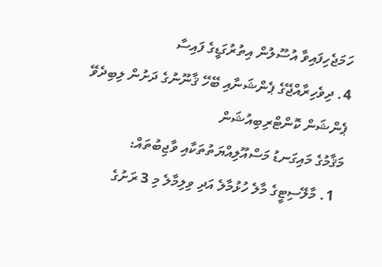ހަމަޖެހިފައިވާ އުސޫލުން އިތުރުގަޑީގެ ފައިސާ
4. ދިވެހިރާއްޖޭގެ ޕެންޝަނާއި ބޭހޭ ޤާނޫނުގެ ދަށުން ލިބިދެވޭ ޕެންޝަން ކޮންޓްރިބިއުޝަން
މަޤާމުގެ މައިގަނޑު މަސްއޫލިއްޔަތުތަކާއި ވާޖިބުތައް:
  1. މާލޭސިޓީގެ މާލެ ހުޅުމާލެ އަދި ވިލިމާލެ މި 3 ރަށުގެ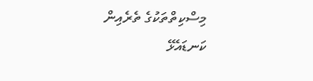މިސްކިތްތަކުގެ ތެރެއިން ކަނޑައެޅޭ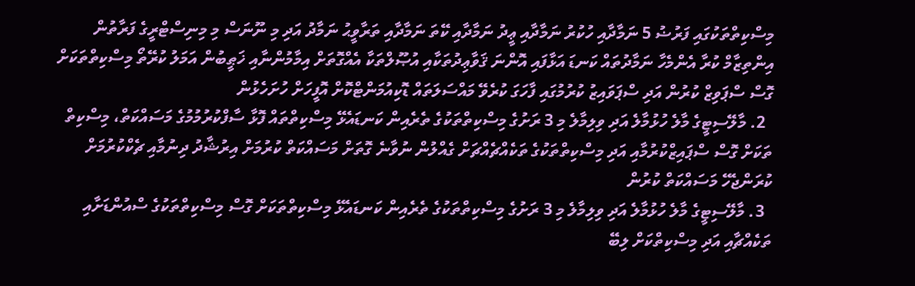މިސްކިތްތަކުގައި ފަރުޟު 5 ނަމާދާއި ހުކުރު ނަމާދާއި ޢީދު ނަމާދާއި ކޭތަ ނަމާދާއި ތަރާވީޙު ނަމާދު އަދި މި ނޫނަސް މި މިނިސްޓްރީގެ ފަރާތުން އިންތިޒާމް ކުރާ އެންމެހާ ނަމާދުތައް ކަނޑަ އަޅާފައި އޮންނަ ޤަވާޢިދުތަކާއި އުޞޫލްތަކާ އެއްގޮތަށް އިމާމުންނާއި ޚަޠީބުން އަމަލު ކުރޭތޯ މިސްކިތްތަކަށް ގޮސް ސްޕަވިޒް ކުރުން އަދި ސްޕަވައިޒު ކުރުމުގައި ފާހަގަ ކުރެވޭ މައްސަލަތައް ޑޮކިއުމަންޓްކޮށް އޮފީހަށް ހުށަހެޅުން
  2. މާލޭސިޓީގެ މާލެ ހުޅުމާލެ އަދި ވިލިމާލެ މި 3 ރަށުގެ މިސްކިތްތަކުގެ ތެރެއިން ކަނޑައެޅޭ މިސްކިތްތައް ފޮޅާ ސާފްކުރުމުމުގެ މަސައްކަތް، މިސްކިތް ތަކަށް ގޮސް ސްޕައިޒްކުރުމާއި އަދި މިސްކިތްތަކުގެ ތަކެއްޗެއްޗަށް ގެއްލުން ނުވާނެ ގޮތަށް މަސައްކަތް ކުރުމަށް އިރުޝާދު ދިނުމާއި ޗެކްކުރުމަށް ކުރަންޖެހޭ މަސައްކަތް ކުރުން
  3. މާލޭސިޓީގެ މާލެ ހުޅުމާލެ އަދި ވިލިމާލެ މި 3 ރަށުގެ މިސްކިތްތަކުގެ ތެރެއިން ކަނޑައެޅޭ މިސްކިތްތަކަށް ގޮސް މިސްކިތްތަކުގެ ސްއުންޑަށާއި ތަކެއްޗާއި އަދި މިސްކިތްކަށް ލިބޭ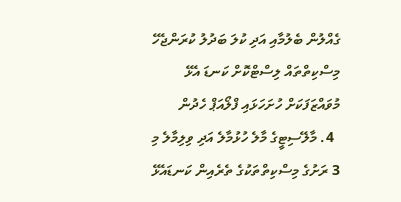ގެއްލުން ބެލުމާއި އަދި ކުލަ ބަދުލު ކުރަންޖެހޭ މިސްކިތްތައް ލިސްޓްކޮށް ކަނޑަ އެޅޭ މުވައްޒަފަކަށް ހުށަހަޅައި ފްލޯއަޕް ހެދުން
  4. މާލޭސިޓީގެ މާލެ ހުޅުމާލެ އަދި ވިލިމާލެ މި 3 ރަށުގެ މިސްކިތްތަކުގެ ތެރެއިން ކަނޑައެޅޭ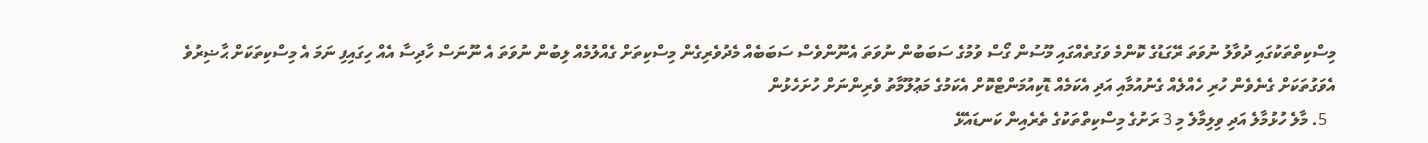މިސްކިތްތަކުގައި ދުވާލު ނުވަތަ ރޭގަޑުގެ ކޮންމެ ވަގުތެއްގައި މޫސުން ގޯސް ވުމުގެ ސަބަބުން ނުވަތަ އެނޫންވެސް ސަބަބެއް މެދުވެރިގެން މިސްކިތަށް ގެއްލުމެއް ލިބުން ނުވަތަ އެ ނޫނަސް ހާދިސާ އެއް ހިގައިފި ނަމަ އެ މިސްކިތަކަށް ޙާޟިރުވެ އެވަގުތަކަށް ގެނެވެން ހުރި ހެއްލެއް ގެނުއުމާއި އަދި އެކަމެއް ޑޮކިއުމަންޓްކޮށް އެކަމުގެ މަޢުލޫމާތު ވެރިންނަށް ހުށަހެޅުން
  5. މާލެ ހުޅުމާލެ އަދި ވިލިމާލެ މި 3 ރަށުގެ މިސްކިތްތަކުގެ ތެރެއިން ކަނޑައެޅޭ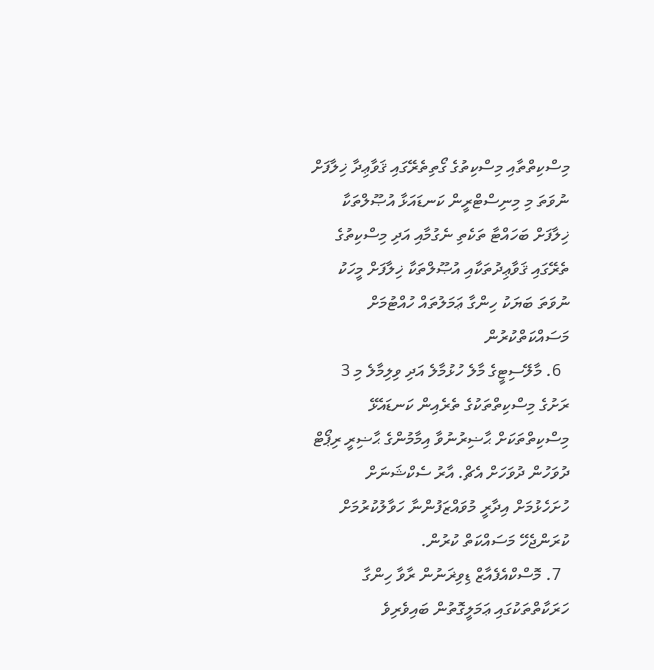މިސްކިތްތާއި މިސްކިތުގެ ގޯތިތެރޭގައި ޤަވާޢިދާ ޚިލާފަށް ނުވަތަ މި މިނިސްޓްރީން ކަނޑައަޅާ އުޞޫލްތަކާ ޚިލާފަށް ބަހައްޓާ ތަކެތި ނެގުމާއި އަދި މިސްކިތުގެ ތެރޭގައި ޤަވާޢިދުތަކާއި އުޞޫލްތަކާ ޚިލާފަށް މީހަކު ނުވަތަ ބަޔަކު ހިންގާ ޢަމަލުތައް ހުއްޓުމަށް މަސައްކަތްކުރުން
  6. މާލޭސިޓީގެ މާލެ ހުޅުމާލެ އަދި ވިލިމާލެ މި 3 ރަށުގެ މިސްކިތްތަކުގެ ތެރެއިން ކަނޑައެޅޭ މިސްކިތްތަކަށް ޙާޟިރުނުވާ އިމާމުންގެ ޙާޟިރީ ރިޕޯޓް ދުވަހުން ދުވަހަށް އެޗް. އާރު ސެކްޝަނަށް ހުށަހެޅުމަށް އިދާރީ މުވައްޒަފުންނާ ހަވާލުކުރުމަށް ކުރަންޖެހޭ މަސައްކަތް ކުރުން.
  7. މޮސްކްއެފެއާޒް ޑިވިޜަނުން ރާވާ ހިންގާ ހަރަކާތްތަކުގައި ޢަމަލީގޮތުން ބައިވެރިވެ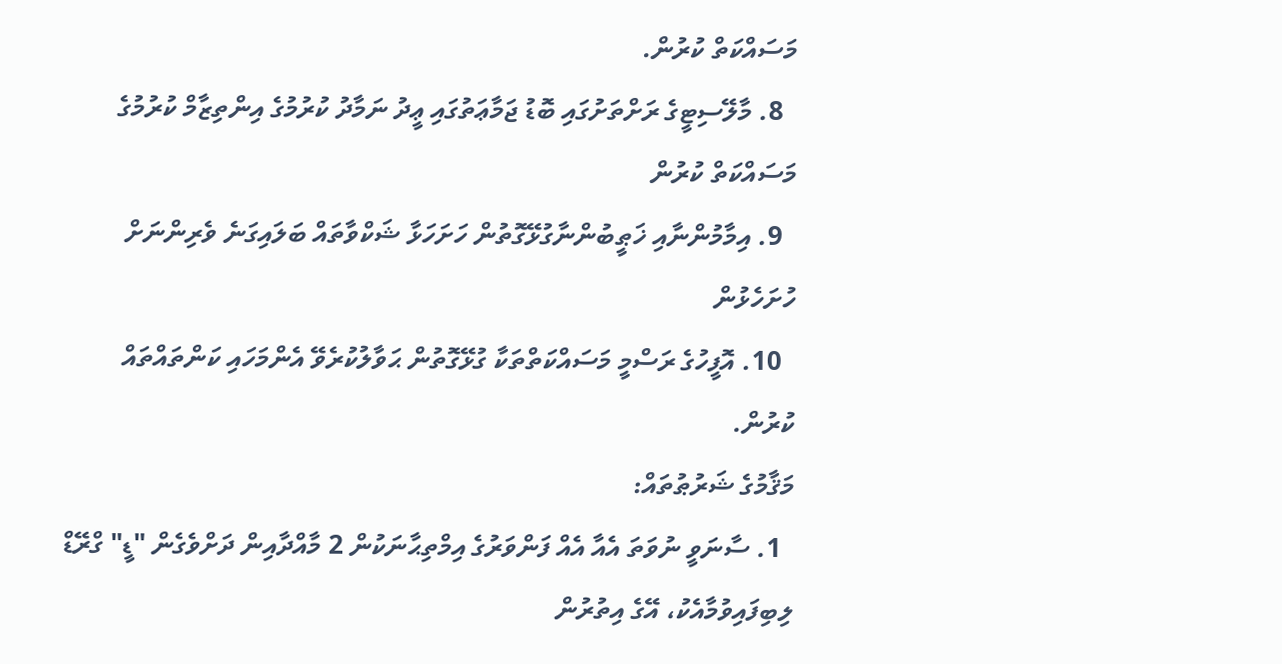މަސައްކަތް ކުރުން.
  8. މާލޭސިޓީގެ ރަށްތަށުގައި ބޮޑު ޖަމާޢަތުގައި ޢީދު ނަމާދު ކުރުމުގެ އިންތިޒާމް ކުރުމުގެ މަސައްކަތް ކުރުން
  9. އިމާމުންނާއި ޚަޠީބުންނާގުޅޭގޮތުން ހަށަހަޅާ ޝަކްވާތައް ބަލައިގަނެ ވެރިންނަށް ހުށަހެޅުން
  10. އޮފީހުގެ ރަސްމީ މަސައްކަތްތަކާ ގުޅޭގޮތުން ޙަވާލުކުރެވޭ އެންމަހައި ކަންތައްތައް ކުރުން.
މަޤާމުގެ ޝަރުޠުތައް:
  1. ސާނަވީ ނުވަތަ އެއާ އެއް ފަންވަރުގެ އިމްތިޙާނަކުން 2 މާއްދާއިން ދަށްވެގެން "ޑީ" ގްރޭޑް ލިބިފައިވުމާއެކު، އޭގެ އިތުރުން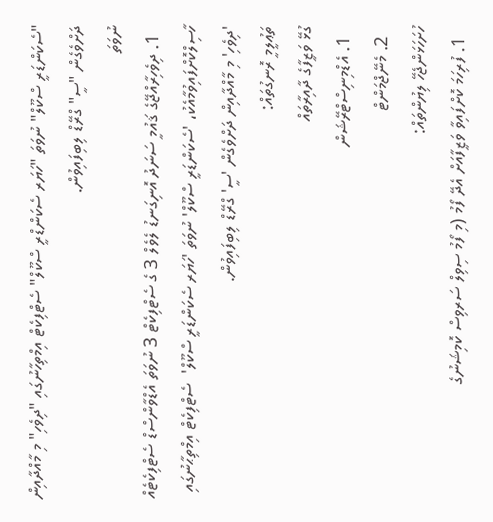"ސެކަންޑަރީ ސްކޫލް" ނުވަތަ "ހަޔަރ ސެކަންޑްރީ ސްކޫލް" ސެޓްފިކެޓް އިމްތިހާނުގައި "ދިވެހި" މި މާއްދާއިން ދަށްވެގެން "ސީ" ގްރޭޑް ލިބިފައިވުން.
ނުވަތަ
  1. ދިވެހިރާއްޖޭގެ ޤައުމީ ސަނަދު އޮނިގަނޑު ލެވެލް 3 ގެ ސެޓްފިކެޓް 3 ނުވަތަ އެޑްވާންސްޑް ސެޓްފިކެޓެއް  ހާސިލްކޮށްފައިވުމާއެކު، 'ސެކަންޑަރީ ސްކޫލް' ނުވަތަ 'ހަޔަރ ސެކަންޑަރީ ސްކޫލް'  ސެޓްފިކެޓް އިމްތިޙާނުގައި 'ދިވެހި' މި މާއްދާއިން ދަށްވެގެން 'ސީ' ގްރޭޑް ލިބިފައިވުން.
ތަޢުލީމީ ރޮނގުތައް:
ގުޅޭ ވަޒީފާގެ ދާއިރާތައް
  1. އެޑްމިނިސްޓްރޭޝަން
  2. މެނޭޖްމަންޓް
ހުށަހަޅަންޖެހޭ ލިޔުންތައް:
  1. ފުރިހަމަ ކޮށްފައިވާ ވަޒީފާއަށް އެދޭ ފޯމު (މި ފޯމު ސިވިލް ސަރވިސް ކޮމިޝަނުގެ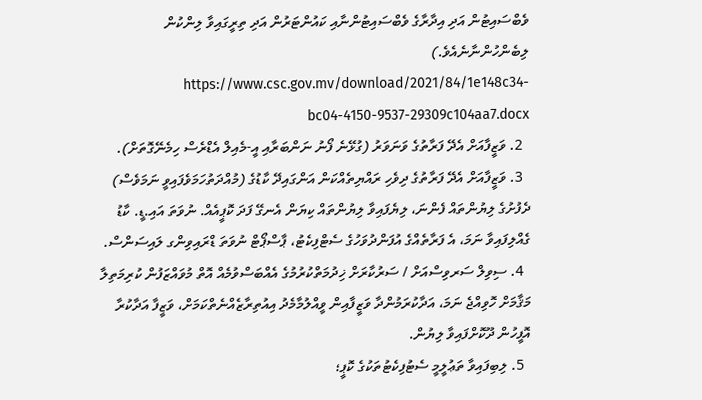ވެބްސައިޓުން އަދި އިދާރާގެ ވެބްސައިޓުންނާއި ކައުންޓަރުން އަދި ތިރީގައިވާ ލިންކުން ލިބެންހުންނާނެއެވެ.)  https://www.csc.gov.mv/download/2021/84/1e148c34-bc04-4150-9537-29309c104aa7.docx
  2. ވަޒީފާއަށް އެދޭ ފަރާތުގެ ވަނަވަރު (ގުޅޭނެ ފޯނު ނަންބަރާއި އީ-މެއިލް އެޑްރެސް ހިމެނޭގޮތަށް).
  3. ވަޒީފާއަށް އެދޭ ފަރާތުގެ ދިވެހި ރައްޔިތެއްކަން އަންގައިދޭ ކާޑުގެ (މުއްދަތުހަމަވެފައިވީ ނަމަވެސް) ދެފުށުގެ ލިޔުންތައް ފެންނަ، ލިޔެފައިވާ ލިޔުންތައް ކިޔަން އެނގޭ ފަދަ ކޮޕީއެއް. ނުވަތަ އައި.ޑީ. ކާޑު ގެއްލިފައިވާ ނަމަ، އެ ފަރާތެއްގެ އުފަންދުވަހުގެ ސެޓްފިކެޓު، ޕާސްޕޯޓް ނުވަތަ ޑްރައިވިންގ ލައިސަންސް.
  4. ސިވިލް ސަރވިސްއަށް / ސަރުކާރަށް ޚިދުމަތްކުރުމުގެ އެއްބަސްވުމެއް އޮތް މުވައްޒަފުން ކުރިމަތިލާ މަޤާމަށް ހޮވިއްޖެ ނަމަ، އަދާކުރަމުންދާ ވަޒީފާއިން ވީއްލުމާމެދު އިއުތިރާޒެއްނެތްކަމަށް، ވަޒީފާ އަދާކުރާ އޮފީހުން ދޫކޮށްފައިވާ ލިޔުން.
  5. ލިބިފައިވާ ތަޢުލީމީ ސެޓުފިކެޓުތަކުގެ ކޮޕީ؛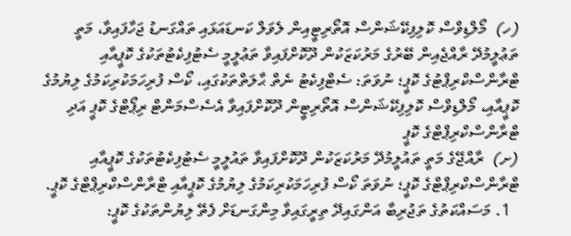(ހ)  މޯލްޑިވްސް ކޮލިފިކޭޝަންސް އޮތޯރިޓީއިން ލެވަލް ކަނޑައަޅައި ތައްގަނޑު ޖަހާފައިވާ، މަތީ ތަޢުލީމުދޭ ރާއްޖެއިން ބޭރުގެ މަރުކަޒަކުން ދޫކޮށްފައިވާ ތަޢުލީމީ ސެޓުފިކެޓުތަކުގެ ކޮޕީއާއި ޓްރާންސްކްރިޕްޓުގެ ކޮޕީ؛ ނުވަތަ: ސެޓްފިކެޓު ނެތް ޙާލަތްތަކުގައި، ކޯސް ފުރިހަމަކުރިކަމުގެ ލިޔުމުގެ ކޮޕީއާއި، މޯލްޑިވްސް ކޮލިފިކޭޝަންސް އޮތޯރިޓީން ދޫކޮށްފައިވާ އެސެސްމަންޓް ރިޕޯޓްގެ ކޮޕީ އަދި ޓްރާންސްކްރިޕްޓްގެ ކޮޕީ
(ށ)  ރާއްޖޭގެ މަތީ ތައުލީމުދޭ މަރުކަޒަކުން ދޫކޮށްފައިވާ ތައުލީމީ ސެޓުފިކެޓުތަކުގެ ކޮޕީއާއި ޓްރާންސްކްރިޕްޓްގެ ކޮޕީ؛ ނުވަތަ ކޯސް ފުރިހަމަކުރިކަމުގެ ލިޔުމުގެ ކޮޕީއާއި ޓްރާންސްކްރިޕްޓްގެ ކޮޕީ.
  1. މަސައްކަތުގެ ތަޖުރިބާ އަންގައިދޭ ތިރީގައިވާ މިންގަނޑަށް ފެތޭ ލިޔުންތަކުގެ ކޮޕީ: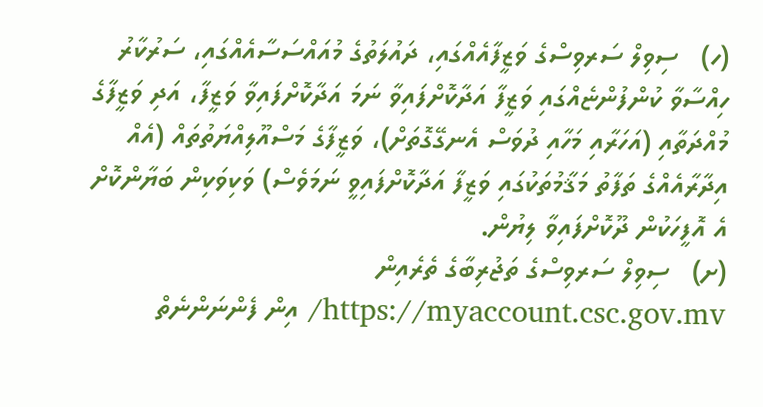(ހ)   ސިވިލް ސަރވިސްގެ ވަޒީފާއެއްގައި، ދައުލަތުގެ މުއައްސަސާއެއްގައި، ސަރުކާރު ހިއްސާވާ ކުންފުންޏެއްގައި ވަޒީފާ އަދާކޮށްފައިވާ ނަމަ އަދާކޮށްފައިވާ ވަޒީފާ، އަދި ވަޒީފާގެ މުއްދަތާއި (އަހަރާއި މަހާއި ދުވަސް އެނގޭގޮތަށް)، ވަޒީފާގެ މަސްއޫލިއްޔަތުތައް (އެއް އިދާރާއެއްގެ ތަފާތު މަޤާމުތަކުގައި ވަޒީފާ އަދާކޮށްފައިވީ ނަމަވެސް) ވަކިވަކިން ބަޔާންކޮށް އެ އޮފީހަކުން ދޫކޮށްފައިވާ ލިޔުން.
(ށ)   ސިވިލް ސަރވިސްގެ ތަޖުރިބާގެ ތެރެއިން https://myaccount.csc.gov.mv/ އިން ފެންނަންނެތް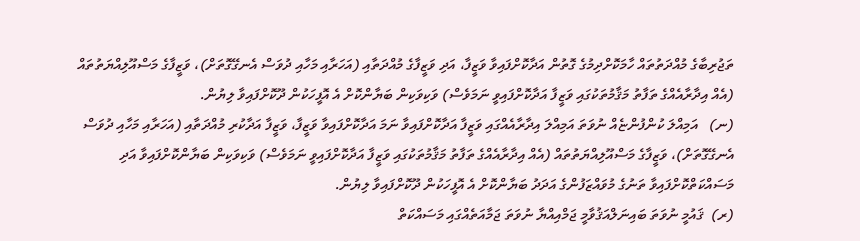ތަޖުރިބާގެ މުއްދަތުތައް ހާމަކޮށްދިމުގެ ގޮތުން އަދާކޮށްފައިވާ ވަޒީފާ، އަދި ވަޒީފާގެ މުއްދަތާއި (އަހަރާއި މަހާއި ދުވަސް އެނގޭގޮތަށް)، ވަޒީފާގެ މަސްއޫލިއްޔަތުތައް (އެއް އިދާރާއެއްގެ ތަފާތު މަޤާމުތަކުގައި ވަޒީފާ އަދާކޮށްފައިވީ ނަމަވެސް) ވަކިވަކިން ބަޔާންކޮށް އެ އޮފީހަކުން ދޫކޮށްފައިވާ ލިޔުން.
(ނ)   އަމިއްލަ ކުންފުންޏެއް ނުވަތަ އަމިއްލަ އިދާރާއެއްގައި ވަޒީފާ އަދާކޮށްފައިވާ ނަމަ އަދާކޮށްފައިވާ ވަޒީފާ، ވަޒީފާ އަދާކުރި މުއްދަތާއި (އަހަރާއި މަހާއި ދުވަސް އެނގޭގޮތަށް)، ވަޒީފާގެ މަސްއޫލިއްޔަތުތައް (އެއް އިދާރާއެއްގެ ތަފާތު މަޤާމުތަކުގައި ވަޒީފާ އަދާކޮށްފައިވީ ނަމަވެސް) ވަކިވަކިން ބަޔާންކޮށްފައިވާ އަދި މަސައްކަތްކޮށްފައިވާ ތަނުގެ މުވައްޒަފުންގެ އަދަދު ބަޔާންކޮށް އެ އޮފީހަކުން ދޫކޮށްފައިވާ ލިޔުން.
(ރ)  ޤައުމީ ނުވަތަ ބައިނަލްއަޤުވާމީ ޖަމްއިއްޔާ ނުވަތަ ޖަމާއަތެއްގައި މަސައްކަތް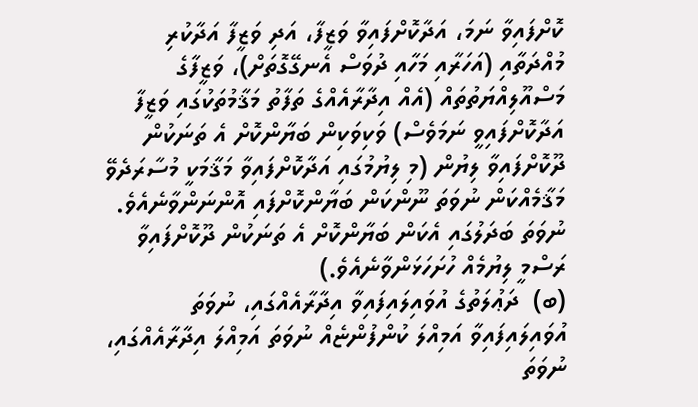ކޮށްފައިވާ ނަމަ، އަދާކޮށްފައިވާ ވަޒީފާ، އަދި ވަޒީފާ އަދާކުރި މުއްދަތާއި (އަހަރާއި މަހާއި ދުވަސް އެނގޭގޮތަށް)، ވަޒީފާގެ މަސްއޫލިއްޔަތުތައް (އެއް އިދާރާއެއްގެ ތަފާތު މަޤާމުތަކުގައި ވަޒީފާ އަދާކޮށްފައިވީ ނަމަވެސް) ވަކިވަކިން ބަޔާންކޮށް އެ ތަނަކުން ދޫކޮށްފައިވާ ލިޔުން (މި ލިޔުމުގައި އަދާކޮށްފައިވާ މަޤާމަކީ މުސާރަދެވޭ މަޤާމެއްކަން ނުވަތަ ނޫންކަން ބަޔާންކޮށްފައި އޮންނަންވާނެއެވެ. ނުވަތަ ބަދަލުގައި އެކަން ބަޔާންކޮށް އެ ތަނަކުން ދޫކޮށްފައިވާ ރަސްމީ ލިޔުމެއް ހުށަހަޅަންވާނެއެވެ.)
(ބ)  ދަޢުލަތުގެ އުވައިލައިފައިވާ އިދާރާއެއްގައި، ނުވަތަ އުވައިލައިފައިވާ އަމިއްލަ ކުންފުންޏެއް ނުވަތަ އަމިއްލަ އިދާރާއެއްގައި، ނުވަތަ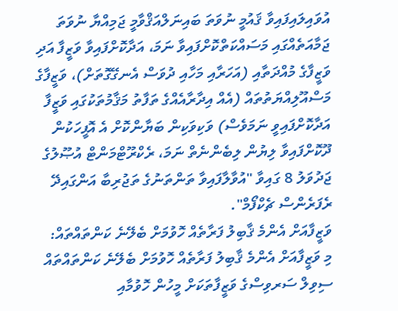އުވައިލައިފައިވާ ޤައުމީ ނުވަތަ ބައިނަލްއަޤްވާމީ ޖަމިއްޔާ ނުވަތަ ޖަމާއަތެއްގައި މަސައްކަތްކޮށްފައިވާ ނަމަ، އަދާކޮށްފައިވާ ވަޒީފާ އަދި ވަޒީފާގެ މުއްދަތާއި (އަހަރާއި މަހާއި ދުވަސް އެނގޭގޮތަށް)، ވަޒީފާގެ މަސްއޫލިއްޔަތުތައް (އެއް އިދާރާއެއްގެ ތަފާތު މަޤާމުތަކުގައި ވަޒީފާ އަދާކޮށްފައިވީ ނަމަވެސް) ވަކިވަކިން ބަޔާންކޮށް އެ އޮފީހަކުން ދޫކޮށްފައިވާ ލިޔުން ލިބެންނެތް ނަމަ، ރެކްރޫޓްމަންޓް އުޞޫލުގެ ޖަދުވަލު 8 ގައިވާ "އުވާލާފައިވާ ތަންތަނުގެ ތަޖުރިބާ އަންގައިދޭ ރެފަރެންސް ޗެކްފޯމް".
ވަޒީފާއަށް އެންމެ ޤާބިލު ފަރާތެއް ހޮވުމަށް ބެލޭނެ ކަންތައްތައް:
މި ވަޒީފާއަށް އެންމެ ޤާބިލު ފަރާތެއް ހޮވުމަށް ބެލޭނެ ކަންތައްތައް ސިވިލް ސަރވިސްގެ ވަޒީފާތަކަށް މީހުން ހޮވުމާއި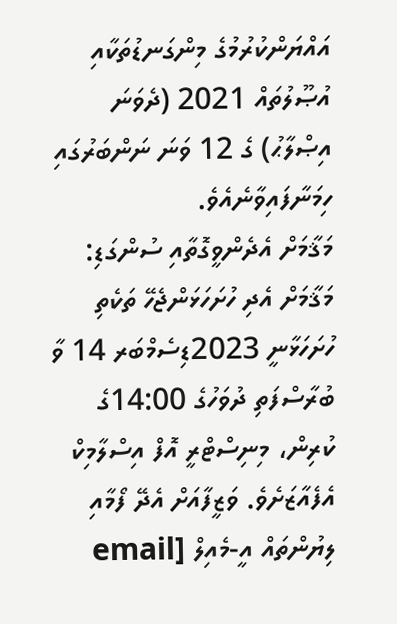އައްޔަންކުރުމުގެ މިންގަނޑުތަކާއި އުޞޫލުތައް 2021 (ދެވަނަ އިޞްލާޙު) ގެ 12 ވަނަ ނަންބަރުގައި ހިމަނާފައިވާނެއެވެ.
މަޤާމަށް އެދެންވީގޮތާއި ސުންގަޑި:
މަޤާމަށް އެދި ހުށަހަޅަންޖެހޭ ތަކެތި ހުށަހަޅާނީ 2023ޑިސެމްބަރ 14 ވާ ބުރާސްފަތި ދުވަހުގެ 14:00ގެ ކުރިން، މިނިސްޓްރީ އޮފް އިސްލާމިކް އެފެއާޒަށެވެ. ވަޒީފާއަށް އެދޭ ފޯމާއި ލިޔުންތައް އީ-މެއިލް [email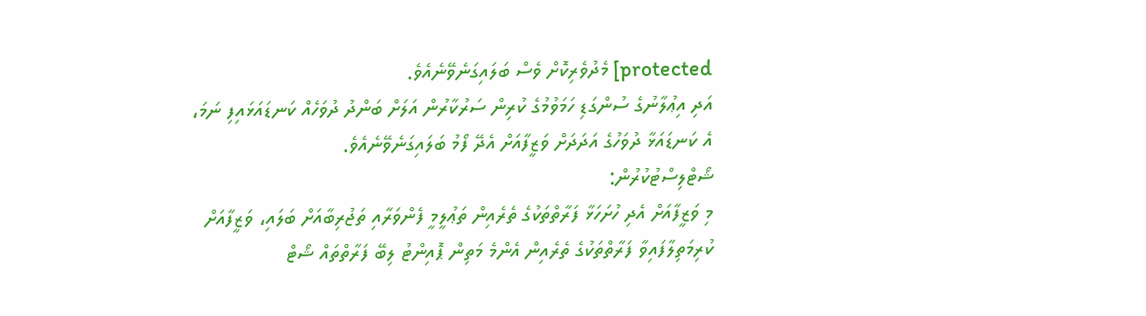protected] މެދުވެރިކޮށް ވެސް ބަލައިގަނެވޭނެއެވެ.
އަދި އިޢުލާނުގެ ސުންގަޑި ހަމަވުމުގެ ކުރިން ސަރުކާރުން އަލަށް ބަންދު ދުވަހެއް ކަނޑައަޅައިފި ނަމަ، އެ ކަނޑައަޅާ ދުވަހުގެ އަދަދަށް ވަޒީފާއަށް އެދޭ ފޯމު ބަލައިގަނެވޭނެއެވެ.
ޝޯޓްލިސްޓުކުރުން:
މި ވަޒީފާއަށް އެދި ހުށަހަޅާ ފަރާތްތަކުގެ ތެރެއިން ތަޢުލީމީ ފެންވަރާއި ތަޖުރިބާއަށް ބަލައި، ވަޒީފާއަށް ކުރިމަތިލާފައިވާ ފަރާތްތަކުގެ ތެރެއިން އެންމެ މަތިން ޕޮއިންޓު ލިބޭ ފަރާތްތައް ޝޯޓް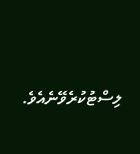ލިސްޓުކުރެވޭނެއެވެ.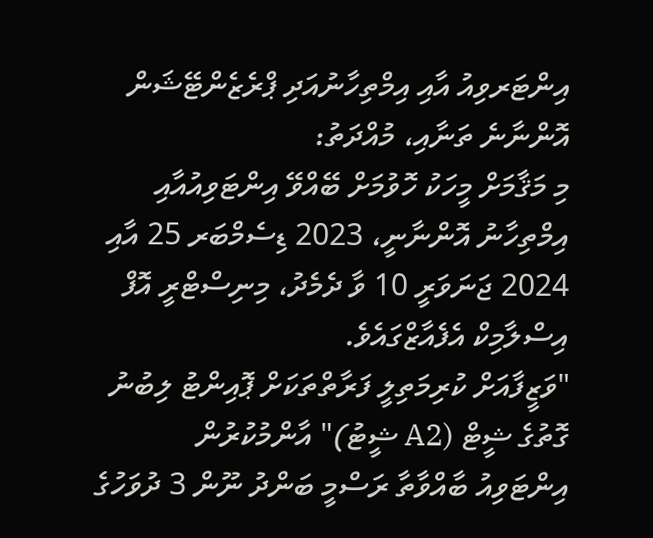އިންޓަރވިއު އާއި އިމްތިހާނުއަދި ޕްރެޒެންޓޭޝަން އޮންނާނެ ތަނާއި، މުއްދަތު:
މި މަޤާމަށް މީހަކު ހޮވުމަށް ބޭއްވޭ އިންޓަވިއުއާއި އިމްތިހާނު އޮންނާނީ، 2023 ޑިސެމްބަރ 25 އާއި 2024 ޖަނަވަރީ 10 ވާ ދެމެދު، މިނިސްޓްރީ އޮފް އިސްލާމިކް އެފެއާޒްގައެވެ.
"ވަޒީފާއަށް ކުރިމަތިލީ ފަރާތްތަކަށް ޕޮއިންޓު ލިބުނު ގޮތުގެ ޝީޓް (A2 ޝީޓު)" އާންމުކުރުން
އިންޓަވިއު ބާއްވާތާ ރަސްމީ ބަންދު ނޫން 3 ދުވަހުގެ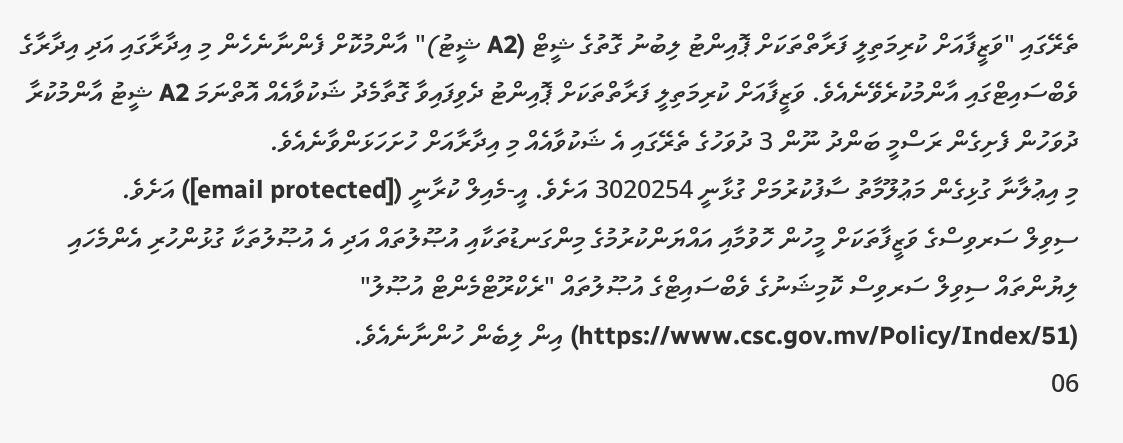ތެރޭގައި "ވަޒީފާއަށް ކުރިމަތިލީ ފަރާތްތަކަށް ޕޮއިންޓު ލިބުނު ގޮތުގެ ޝީޓް (A2 ޝީޓު)" އާންމުކޮށް ފެންނާނެހެން މި އިދާރާގައި އަދި އިދާރާގެ ވެބްސައިޓްގައި އާންމުކުރެވޭނެއެވެ. ވަޒީފާއަށް ކުރިމަތިލީ ފަރާތްތަކަށް ޕޮއިންޓު ދެވިފައިވާ ގޮތާމެދު ޝަކުވާއެއް އޮތްނަމަ A2 ޝީޓު އާންމުކުރާ ދުވަހުން ފެށިގެން ރަސްމީ ބަންދު ނޫން 3 ދުވަހުގެ ތެރޭގައި އެ ޝަކުވާއެއް މި އިދާރާއަށް ހުށަހަޅަންވާނެއެވެ.
މި އިޢުލާނާ ގުޅިގެން މަޢުލޫމާތު ސާފުކުރުމަށް ގުޅާނީ 3020254 އަށެވެ. އީ-މެއިލް ކުރާނީ ([email protected]) އަށެވެ.
ސިވިލް ސަރވިސްގެ ވަޒީފާތަކަށް މީހުން ހޮވުމާއި އައްޔަންކުރުމުގެ މިންގަނޑުތަކާއި އުޞޫލުތައް އަދި އެ އުޞޫލުތަކާ ގުޅުންހުރި އެންމެހައި ލިޔުންތައް ސިވިލް ސަރވިސް ކޮމިޝަނުގެ ވެބްސައިޓްގެ އުޞޫލުތައް "ރެކްރޫޓްމެންޓް އުޞޫލު" (https://www.csc.gov.mv/Policy/Index/51) އިން ލިބެން ހުންނާނެއެވެ.
06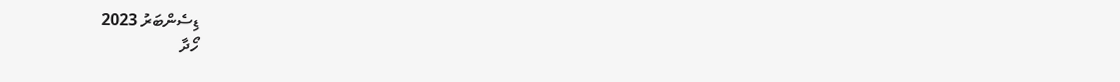ޑިސެންބަރު 2023
ހޯދާ